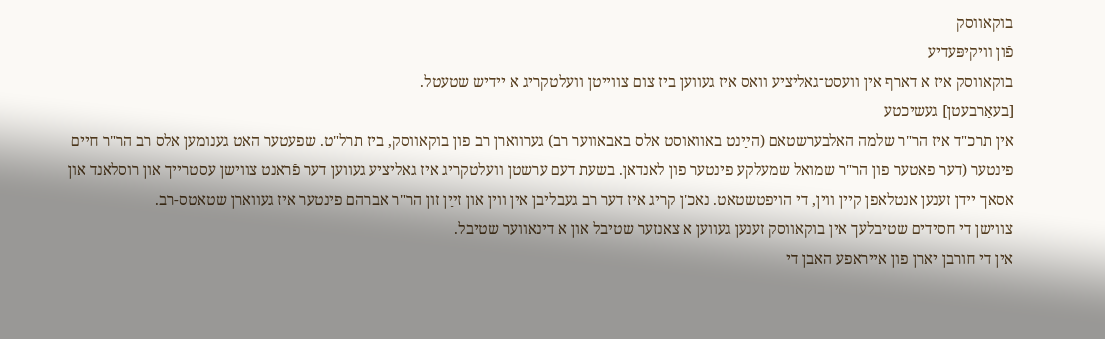בוקאווסק
פֿון װיקיפּעדיע
בוקאווסק איז א דארף אין וועסט־גאליציע וואס איז געווען ביז צום צווייטן וועלטקריג א יידיש שטעטל.
[בעאַרבעטן] געשיכטע
אין תרכ"ד איז הר"ר שלמה האלבערשטאם (הײַנט באוואוסט אלס באבאווער רב) גערווארן רב פון בוקאווסק, ביז תרל"ט. שפעטער האט גענומען אלס רב הר"ר חיים פינטער (דער פאטער פון הר"ר שמואל שמעלקע פינטער פון לאנדאן. בשעת דעם ערשטן וועלטקריג איז גאליציע געווען דער פֿראנט צווישן עסטרייך און רוסלאנד און אסאך יידן זענען אנטלאפן קיין ווין, די הויפטשטאט. נאכ'ן קריג איז דער רב געבליבן אין ווין און זײַן זון הר"ר אברהם פינטער איז געווארן שטאטס-רב.
צווישן די חסידים שטיבלעך אין בוקאווסק זענען געווען א צאנזער שטיבל און א דינאווער שטיבל.
אין די חורבן יארן פון אייראפע האבן די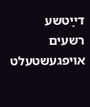דײַטשע רשעים אויפגעשטעלט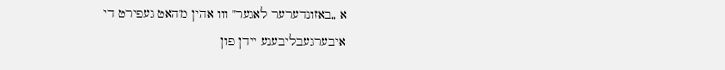א „באזונדערער לאגער" ווו אהין מ'האט געפירט די איבערגעבליבענע יידן פון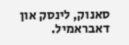סאנוק, לינסק און דאבראמיל.